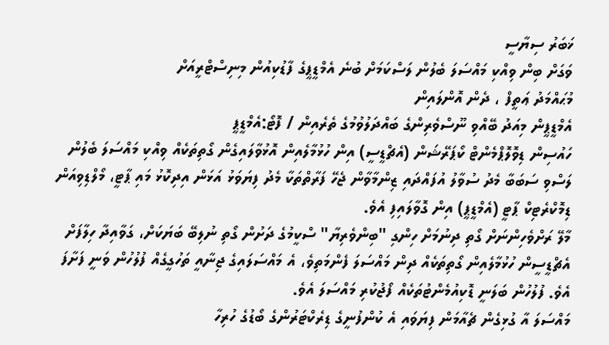ޚަބަރު ސިޔާސީ
ވަގަށް ބިން ވިއްކި މައްސަލަ ބެލުން ލަސްކަމަށް ބުނެ އެމްޑީޕީގެ ފާޑުކިއުން މިނިސްޓްރީއަށް
މުޙައްމަދު ޢަތީފް ، ދެން އޮންލައިން
އެމްޑީޕީން މިއަދު ބޭއްވި ނޫސްވެރިންގެ ބައްދަލުވުމުގެ ތެރެއިން / ފޮޓޯ:އެމްޑީޕީ
ހައުސިން ޑިވޮލޮޕްމެންޓް ކޯޕަރޭޝަން (އެޗްޑީސީ) އިން ހުޅުމާލެއިން އޮޅުވާލައިގެން ގޯތިތަކެއް ވިއްކި މައްސަލަ ބެލުން ލަސްވި ސަބަބާ މެދު ސުވާލު އުފައްދައި ޒިންމާވާން ޖެހޭ ފަރާތްތަކާ މެދު ފިޔަވަޅު އަޅަން އިދިކޮޅު މައި ޕާޓީ، މޯލްޑިވިއަން ޑިމޮކްރެޓިކް ޕާޓީ (އެމްޑީޕީ) އިން ގޮވާލައިފި އެވެ.
މާލޭ ރަށްވެހިންނަށް ގޯތި ދިނުމަށް ހިންގި "ބިންވެރިޔާ" ސްކީމުގެ ދަށުން ގޯތި ނުލިބޭ ބަޔަކަށް، ގަވާއިދާ ހިލާފަށް އެޗްޑީސީން ހުޅުމާލެއިން ގޯތިތަކެއް ދިން މައްސަލަ ފެންމަތިވެ، އެ މައްސަލައިގެ ޖިނާއީ ތަހުގީގެއް ފުލުހުން ވަނީ ފަށާފަ އެވެ. ފުލުހުން ބަލަނީ ޑޮކިއުމެންޓުތަކެއް ފޯޖުކުރި މައްސަލަ އެވެ.
މައްސަލަ އާ ގުޅިގެން ޗެއާމަން ފިޔަވައި އެ ކުންފުނީގެ ޑިރެކްޓަރުންގެ ބޯޑުގެ ހުރިހާ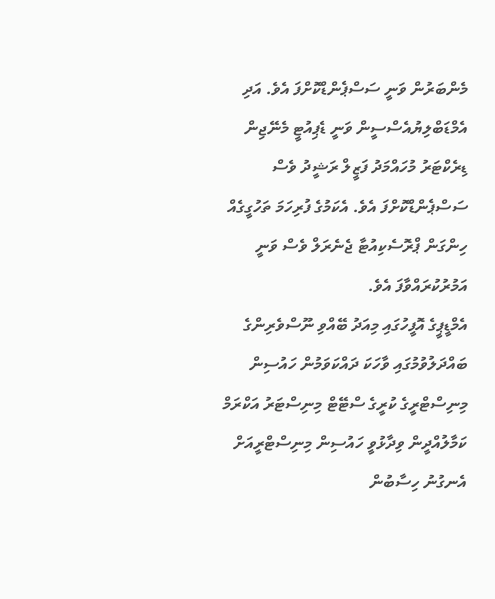މެންބަރުން ވަނީ ސަސްޕެންޑްކޮށްފަ އެވެ. އަދި އެމްޑަބްލިޔުއެސްސީން ވަނީ ޑެޕިއުޓީ މެނޭޖިން ޑިރެކްޓަރު މުހައްމަދު ފަޒީލް ރަޝީދު ވެސް ސަސްޕެންޑްކޮށްފަ އެވެ. އެކަމުގެ ފުރިހަމަ ތަހުގީގެއް ހިންގަން ޕްރޮސެކިއުޓާ ޖެނެރަލް ވެސް ވަނީ އަމުރުކުރައްވާފަ އެވެ.
އެމްޑީޕީގެ އޮފީހުގައި މިއަދު ބޭއްވި ނޫސްވެރިންގެ ބައްދަލުވުމުގައި ވާހަކަ ދައްކަވަމުން ހައުސިން މިނިސްޓްރީގެ ކުރީގެ ސްޓޭޓް މިނިސްޓަރު އަކްރަމް ކަމާލުއްދީން ވިދާޅުވީ ހައުސިން މިނިސްޓްރީއަށް އެނގުނު ހިސާބުން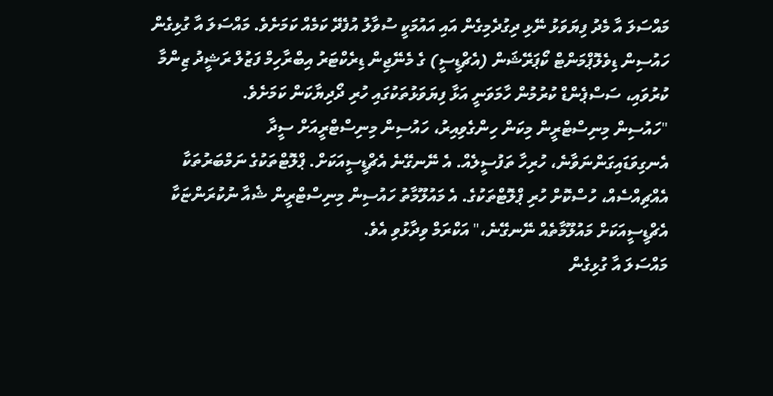މައްސަލަ އާ މެދު ފިޔަވަޅު ނޭޅި ދިގުދެމިގެން އައި އައުމަކީ ސުވާލު އުފެދޭ ކަމެއް ކަމަށެވެ. މައްސަލަ އާ ގުޅިގެން ހައުސިން ޑިވެލޮޕްމަންޓް ކޯޕަރޭޝަން (އެޗްޑީސީ) ގެ މެނޭޖިން ޑިރެކްޓަރު އިބްރާހިމް ފަޒުލް ރަޝީދު ޒިންމާ ކުރުވައި، ސަސްޕެންޑް ކުރުމުން ހާމަވަނީ އަޅާ ފިޔަވަޅުތަކުގައި ހުރި ދޯދިޔާކަން ކަމަށެވެ.
"ހައުސިން މިނިސްޓްރީން މިކަން ހިންގެވިއިރު، ހައުސިން މިނިސްޓްރީއަށް ސީދާ އެނގިވަޑައިގަންނަވާނެ، ހުރިހާ ތަފުސީލެއް. އެ ނޭނގޭނެ އެޗްޑީސީއަކަށް. ޕްލޮޓްތަކުގެ ނަމްބަރުތަކާ އެއްޗިއްސެއް، ހުސްކޮށް ހުރި ޕްލޮޓްތަކުގެ. އެ މައުލޫމާތު ހައުސިން މިނިސްޓްރީން ޝެއާ ނުކުރަންޏަކާ އެޗްޑީސީއަކަށް މައުލޫމާތެއް ނޭނގޭނެ،" އަކްރަމް ވިދާޅުވި އެވެ.
މައްސަލަ އާ ގުޅިގެން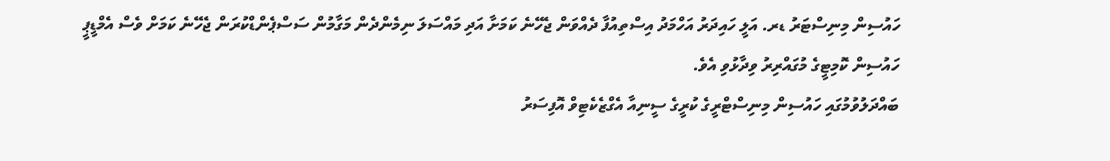ހައުސިން މިނިސްޓަރު ޑރ. އަލީ ހައިދަރު އަހްމަދު އިސްތިއުފާ ދެއްވަން ޖެހޭނެ ކަމަށާ އަދި މައްސަލަ ނިމެންދެން މަގާމުން ސަސްޕެންޑްކުރަން ޖެހޭނެ ކަމަށް ވެސް އެމްޑީޕީ ހައުސިން ކޮމިޓީގެ މުގައްރިރު ވިދާޅުވި އެވެ.
ބައްދަލުވުމުގައި ހައުސިން މިނިސްޓްރީގެ ކުރީގެ ސީނިއާ އެގްޒެކެޓިވް އޮފިސަރު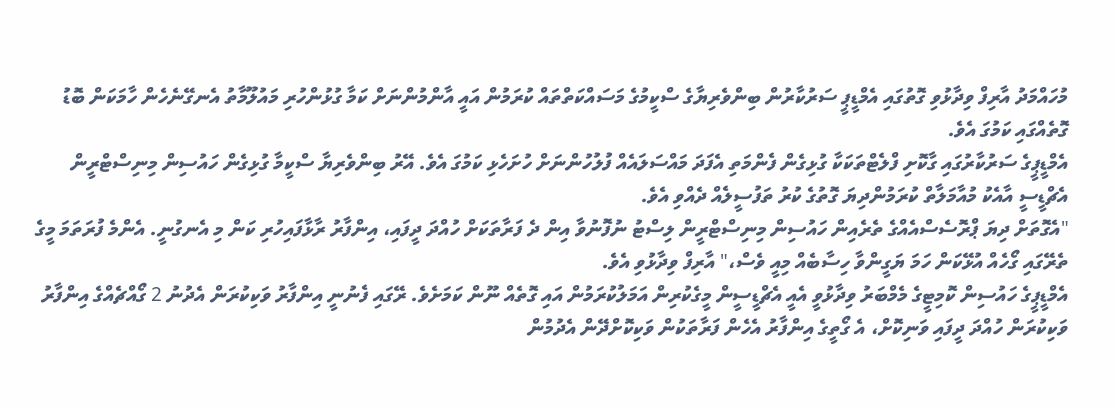މުހައްމަދު އާރިފް ވިދާޅުވި ގޮތުގައި އެމްޑީޕީ ސަރުކާރުން ބިންވެރިޔާގެ ސްކީމުގެ މަސައްކަތްތައް ކުރަމުން އައީ އާންމުންނަށް ކަމާ ގުޅުންހުރި މައުލޫމާތު އެނގޭނެހެން ހާމަކަން ބޮޑު ގޮތެއްގައި ކަމުގަ އެވެ.
އެމްޑީޕީގެ ސަރުކާރުގައި ގާކޮށި ފްލެޓްތަކަކާ ގުޅިގެން ފެންމަތި އެފަދަ މައްސަލައެއް ފުލުހުންނަށް ހުށަހެޅި ކަމުގަ އެވެ. އޭރު ބިންވެރިޔާ ސްކީމާ ގުޅިގެން ހައުސިން މިނިސްޓްރީން އެޗްޑީސީ އާއެކު މުއާމަލާތް ކުރަމުންދިޔަ ގޮތުގެ ކުރު ތަފުސީލެއް ދެއްވި އެވެ.
"އެގޮތަށް ދިޔަ ޕްރޮސެސްއެއްގެ ތެރެއިން ހައުސިން މިނިސްޓްރީން ލިސްޓު ނުފޮނުވާ އިން ދެ ފަރާތަކަށް ހުއްދަ ދީފައި، އިންފާރު ރާޅާފައިހުރި ކަން މި އެނގުނީ. އެންމެ ފުރަތަމަ މީގެ ތެރޭގައި ގޯހެއް އުޅޭކަން ހަމަ ޔަގީންވާ ހިސާބެއް މިއީ ވެސް،" އާރިފް ވިދާޅުވި އެވެ.
އެމްޑީޕީގެ ހައުސިން ކޮމިޓީގެ މެމްބަރު ވިދާޅުވީ އެއީ އެޗްޑީސީން މީގެކުރިން އަމަލުކުރަމުން އައި ގޮތެއް ނޫން ކަމަށެވެ. ރޭގައި ފެނުނީ އިންފާރު ވަކިކުރަން އެދުނު 2 ގޯއްޗެއްގެ އިންފާރު ވަކިކުރަން ހުއްދަ ދީފައި ވަނިކޮށް، އެ ގޯތީގެ އިންފާރު އެހެން ފަރާތަކުން ވަކިކޮށްދޭން އެދުމުން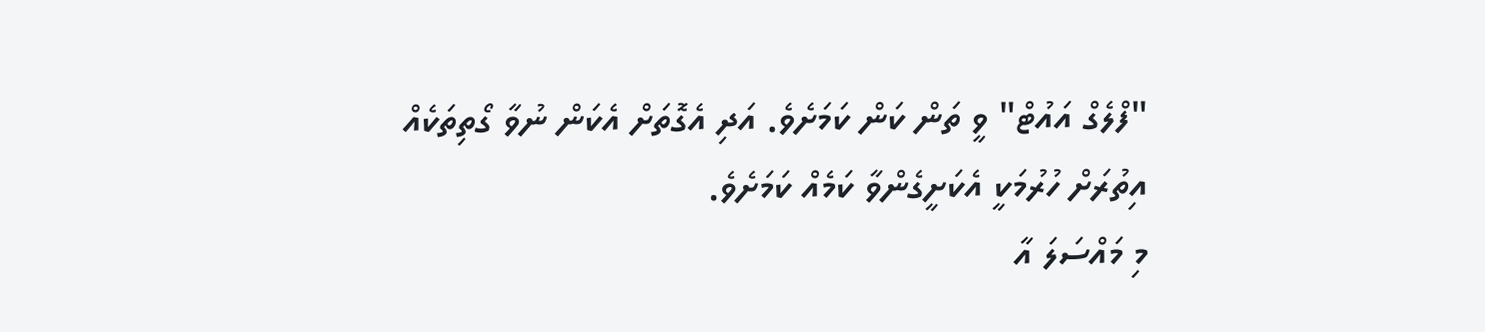"ފްލެގް އައުޓް" ވީ ތަން ކަން ކަމަށެވެ. އަދި އެގޮތަށް އެކަން ނުވާ ގޯތިތަކެއް އިތުރަށް ހުރުމަކީ އެކަށީގެންވާ ކަމެއް ކަމަށެވެ.
މި މައްސަލަ އާ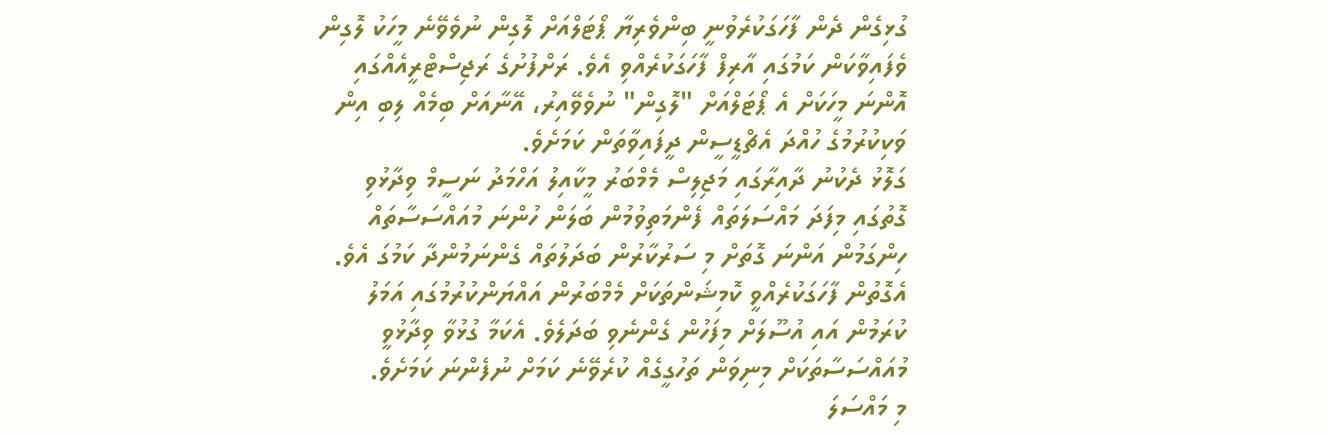ގުޅިގެން ދެން ފާހަގަކުރެވުނީ ބިންވެރިޔާ ޕޯޓަލްއަށް ލޮގިން ނުވެވޭނެ މީހަކު ލޮގިން ވެފައިވާކަން ކަމުގައި އާރިފް ފާހަގަކުރެއްވި އެވެ. ރަށްފުށުގެ ރަޖިސްޓްރީއެއްގައި އޮންނަ މީހަކަށް އެ ޕޯޓަލްއަށް "ލޮގިން" ނުވެވޭއިރު، އޭނާއަށް ބިމެއް ލިބި އިން ވަކިކުރުމުގެ ހުއްދަ އެޗްޑީސީން ދީފައިވާތަން ކަމަށެވެ.
ގަލޮޅު ދެކުނު ދާއިރާގައި މަޖިލިސް މެމްބަރު މީކާއިލު އަހްމަދު ނަސީމް ވިދާޅުވި ގޮތުގައި މިފަދަ މައްސަލަތައް ފެންމަތިވުމުން ބަލަން ހުންނަ މުއައްސަސާތައް ހިންގަމުން އަންނަ ގޮތަށް މި ސަރުކާރުން ބަދަލުތައް ގެންނަމުންދާ ކަމުގަ އެވެ. އެގޮތުން ފާހަގަކުރެއްވީ ކޮމިޝަންތަކަށް މެމްބަރުން އައްޔަންކުރުމުގައި އަމަލު ކުރަމުން އައި އުސޫލަށް މިފަހުން ގެންނެވި ބަދަލެވެ. އެކަމާ ގުޅުވާ ވިދާޅުވީ މުއައްސަސާތަކަށް މިނިވަން ތަހުގީގެއް ކުރެވޭނެ ކަމަށް ނުފެންނަ ކަމަށެވެ.
މި މައްސަލަ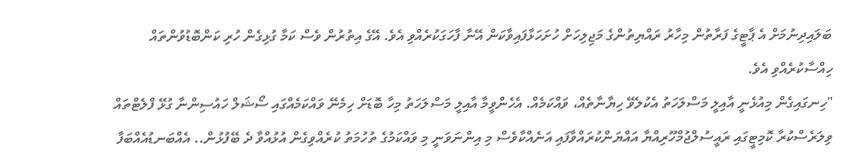ބަލައިދިނުމަށް އެ ޕާޓީގެ ފަރާތުން މިހާރު ރައްޔިތުންގެ މަޖިލިހަށް ހުށަހަޅާފައިވާކަން އޭނާ ފާހަގަކުރެއްވި އެވެ. އޭގެ އިތުރުން ވެސް ކަމާ ގުޅިގެން ހުރި ކަންބޮޑުވުންތައް ހިއްސާކުރެއްވި އެވެ.
"ހިނގައިގެން މިއުޅެނީ އާއިލީ މަސްލަހަތު އެކުލެވޭ ހިޔާނާތެއް، ވައްކަމެއް. އެހެންވީމާ އާއިލީ މަސްލަހަތު މިހާ ބޮޑަށް ހިމެނޭ ވައްކަމެއްގައި ސޯޝަލް ހައުސިންނާ ގުޅޭ ފްލެޓްތައް ވިލަރެސްކުރާ ކޮމިޓީގައި ރައީސުލްޖުމްހޫރިއްޔާ އައްޔަންކުރައްވާފައި އަނެއްކާވެސް މި އިންނަވަނީ މި ވައްކަމުގެ ތުހުމަތު ކުރެއްވިގެން އުޅުއްވާ ދެ ބޭފުޅުން.. އެއްބަނޑުއެއްބަފާ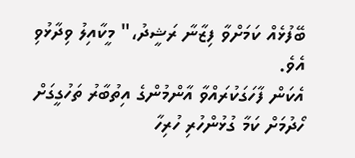ބޭފުޅެއް ކަމަށްވާ ފިޒާނާ ރަޝީދު،" މީކާއިލު ވިދާޅުވި އެވެ.
އެކަން ފާހަގަކުރައްވާ އާންމުންގެ އިތުބާރު ތަހުގީގަށް ހޯދުމަށް ކަމާ ގުޅުންހުރި ހުރިހާ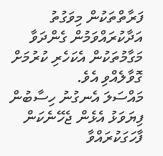ފަރާތްތަކުން މިވަގުތު އަދާކުރައްވަމުން ގެންދަވާ މަގާމުތަކުން އެކަހެރި ކުރުމަށް ގޮވާލެއްވި އެވެ.
މައްސަލަ އެނގުނު ހިސާބުން ފިޔަވަޅު އެޅެން ޖެހޭނެކަން ފާހަގަކުރައްވާ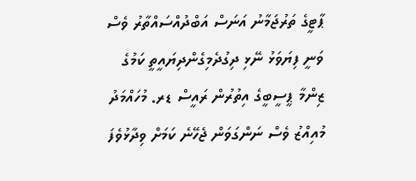ޕާޓީގެ ތަރުޖަމާނު އަނަސް އަބްދުއްސައްތާރު ވެސް ވަނީ ފިޔަވަޅު ނޭޅި ދިގުދެމިގެންދިޔައީތީ ކަމުގެ ޒިންމާ ޕީސީބީގެ އިތުރުން ރައީސް ޑރ. މުހައްމަދު މުއިއްޒު ވެސް ނަންގަވަން ޖެހޭނެ ކަމަށް ވިދާޅުވެފަ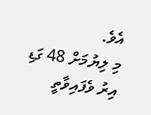އެވެ.
މި ލިޔުމަށް 48 ގަޑި އިރު ވެފައިވާތީ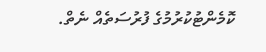ކޮމެންޓުކުރުމުގެ ފުރުސަތެއް ނެތް.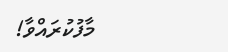މާފުކުރައްވާ!